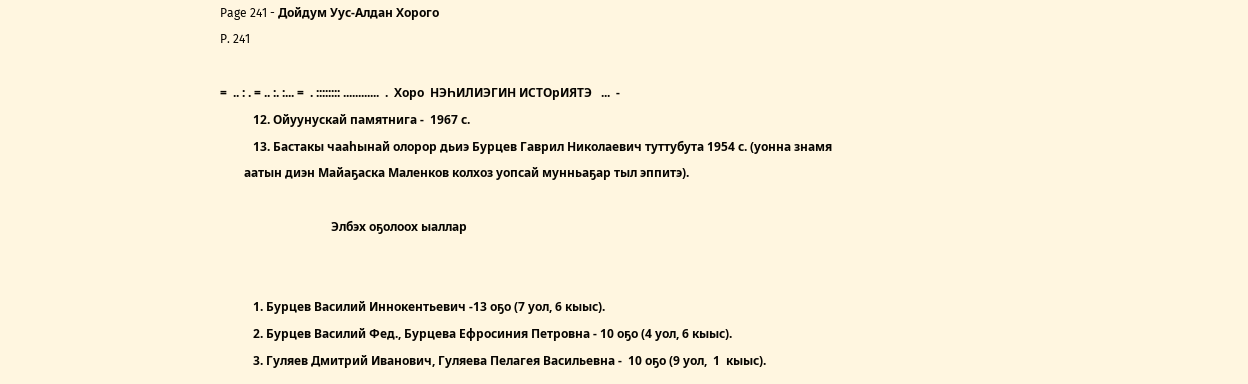Page 241 - Дойдум Уус-Алдан Хорого
P. 241

=  .. : . = .. :. :... =  . :::::::: ............  .  Хоро  НЭҺИЛИЭГИН ИСТОрИЯТЭ   ...  -
           12. Ойуунускай памятнига -  1967 с.
           13. Бастакы чааһынай олорор дьиэ Бурцев Гаврил Николаевич туттубута 1954 с. (уонна знамя
        аатын диэн Майаҕаска Маленков колхоз уопсай мунньаҕар тыл эппитэ).

                                     Элбэх оҕолоох ыаллар


           1. Бурцев Василий Иннокентьевич -13 оҕо (7 уол, 6 кыыс).
           2. Бурцев Василий Фед., Бурцева Ефросиния Петровна - 10 оҕо (4 уол, 6 кыыс).
           3. Гуляев Дмитрий Иванович, Гуляева Пелагея Васильевна -  10 оҕо (9 уол,  1  кыыс).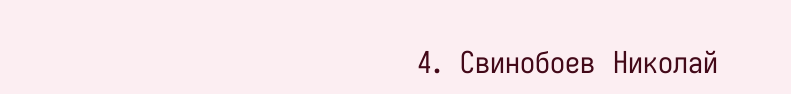4.  Свинобоев  Николай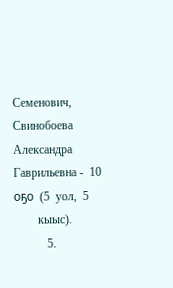Семенович,  Свинобоева Александра Гаврильевна -  10  оҕо  (5  уол,  5
        кыыс).
           5.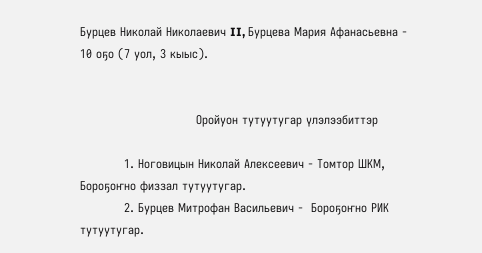Бурцев Николай Николаевич II, Бурцева Мария Афанасьевна - 10 оҕо (7 уол, 3 кыыс).


                             Оройуон тутуутугар үлэлээбиттэр

           1. Ноговицын Николай Алексеевич - Томтор ШКМ, Бороҕоҥно физзал тутуутугар.
           2. Бурцев Митрофан Васильевич -  Бороҕоҥно РИК тутуутугар.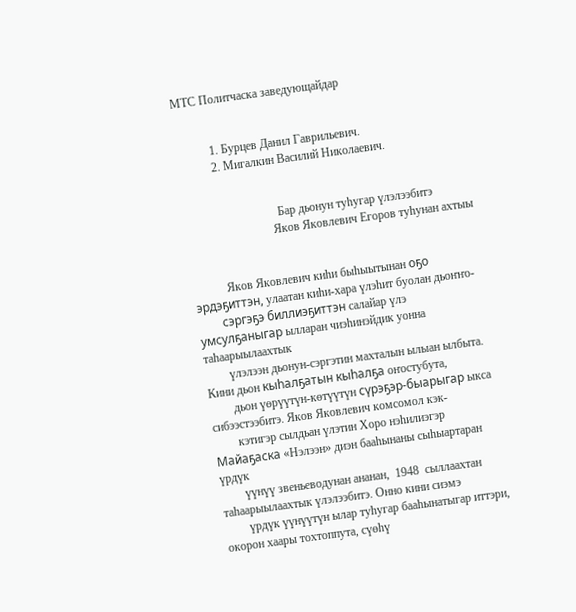МТС Политчаска заведующайдар


           1. Бурцев Данил Гаврильевич.
           2. Мигалкин Василий Николаевич.


                               Бар дьонун туһугар үлэлээбитэ
                             Яков Яковлевич Егоров туһунан ахтыы


           Яков Яковлевич киһи быһыытынан оҕо эрдэҕиттэн, улаатан киһи-хара үлэһит буолан дьоҥҥо-
        сэргэҕэ биллиэҕиттэн салайар үлэ умсулҕаныгар ылларан чиэһинэйдик уонна таһаарыылаахтык
        үлэлээн дьонун-сэргэтин махталын ылыан ылбыта. Кини дьон кыһалҕатын кыһалҕа оҥостубута,
        дьон үөрүүтүн-көтүүтүн сүрэҕэр-быарыгар ыкса сибээстээбитэ. Яков Яковлевич комсомол кэк-
        кэтигэр сылдьан үлэтин Хоро нэһилиэгэр Майаҕаска «Нэлээн» диэн бааһынаны сыһыартаран үрдүк
        үүнүү звеньеводунан ананан,  1948  сыллаахтан таһаарыылаахтык үлэлээбитэ. Онно кини сиэмэ
        үрдүк үүнүүтүн ылар туһугар бааһынатыгар иттэри, окорон хаары тохтоппута, сүөһү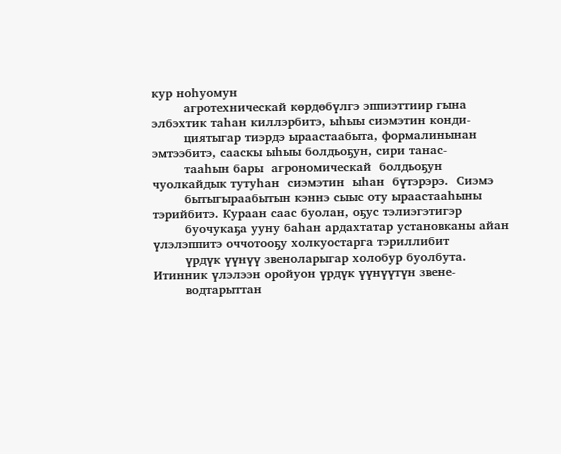кур ноһуомун
        агротехническай көрдөбүлгэ эппиэттиир гына элбэхтик таһан киллэрбитэ, ыһыы сиэмэтин конди-
        циятыгар тиэрдэ ыраастаабыта, формалинынан эмтээбитэ, сааскы ыһыы болдьоҕун, сири танас-
        тааһын бары  агрономическай  болдьоҕун чуолкайдык тутуһан  сиэмэтин  ыһан  бүтэрэрэ.  Сиэмэ
        бытыгыраабытын кэннэ сыыс оту ыраастааһыны тэрийбитэ. Кураан саас буолан, оҕус тэлиэгэтигэр
        буочукаҕа ууну баһан ардахтатар установканы айан үлэлэппитэ оччотооҕу холкуостарга тэриллибит
        үрдүк үүнүү звеноларыгар холобур буолбута. Итинник үлэлээн оройуон үрдүк үүнүүтүн звене-
        водтарыттан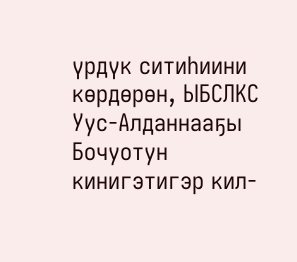үрдүк ситиһиини көрдөрөн, ЫБСЛКС Уус-Алданнааҕы Бочуотун кинигэтигэр кил-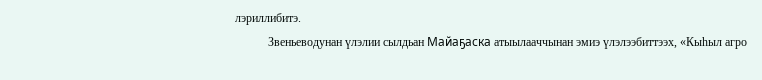лэриллибитэ.
           Звеньеводунан үлэлии сылдьан Майаҕаска атыылааччынан эмиэ үлэлээбиттээх, «Кыһыл агро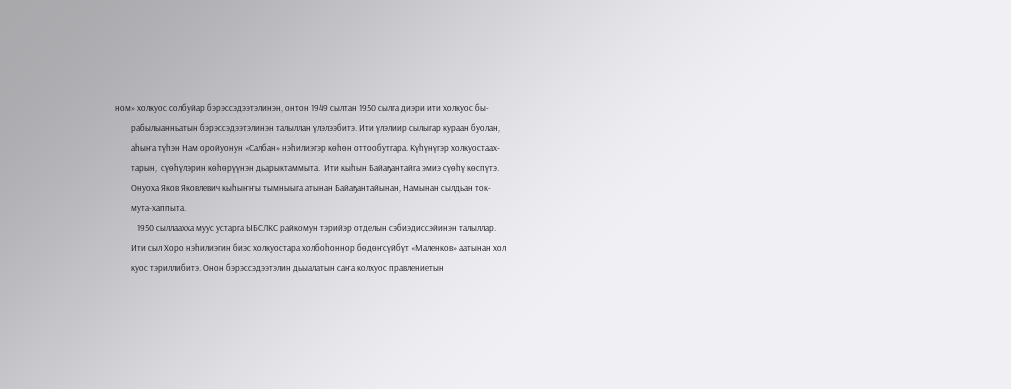ном» холкуос солбуйар бэрэссэдээтэлинэн, онтон 1949 сылтан 1950 сылга диэри ити холкуос бы-
        рабылыанньатын бэрэссэдээтэлинэн талыллан үлэлээбитэ. Ити үлэлиир сылыгар кураан буолан,
        аһыҥа түһэн Нам оройуонун «Салбан» нэһилиэгэр көһөн оттообутгара. Күһүнүгэр холкуостаах-
        тарын,  сүөһүлэрин көһөрүүнэн дьарыктаммыта.  Ити кыһын Байаҕантайга эмиэ сүөһү көспүтэ.
        Онуоха Яков Яковлевич кыһыҥҥы тымныыга атынан Байаҕантайынан, Намынан сылдьан ток-
        мута-хаппыта.
           1950 сыллаахха муус устарга ЫБСЛКС райкомун тэрийэр отделын сэбиэдиссэйинэн талыллар.
        Ити сыл Хоро нэһилиэгин биэс холкуостара холбоһоннор бөдөҥсүйбүт «Маленков» аатынан хол
        куос тэриллибитэ. Онон бэрэссэдээтэлин дьыалатын саҥа колхуос правлениетын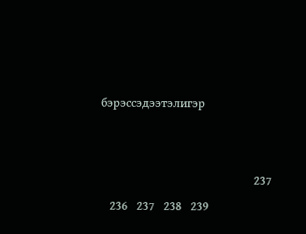бэрэссэдээтэлигэр


                                                   237
   236   237   238   239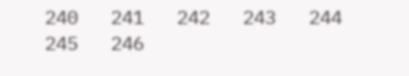240   241   242   243   244   245   246